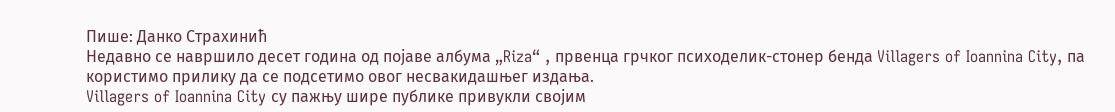Пише: Данко Страхинић
Недавно се навршило десет година од појаве албума „Riza“ , првенца грчког психоделик-стонер бенда Villagers of Ioannina City, па користимо прилику да се подсетимо овог несвакидашњег издања.
Villagers of Ioannina City су пажњу шире публике привукли својим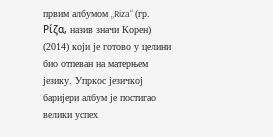првим албумом „Riza“ (гр. Ρίζα, назив значи Корен) (2014) који је готово у целини био отпеван на матерњем језику. Упркос језичкој баријери албум је постигао велики успех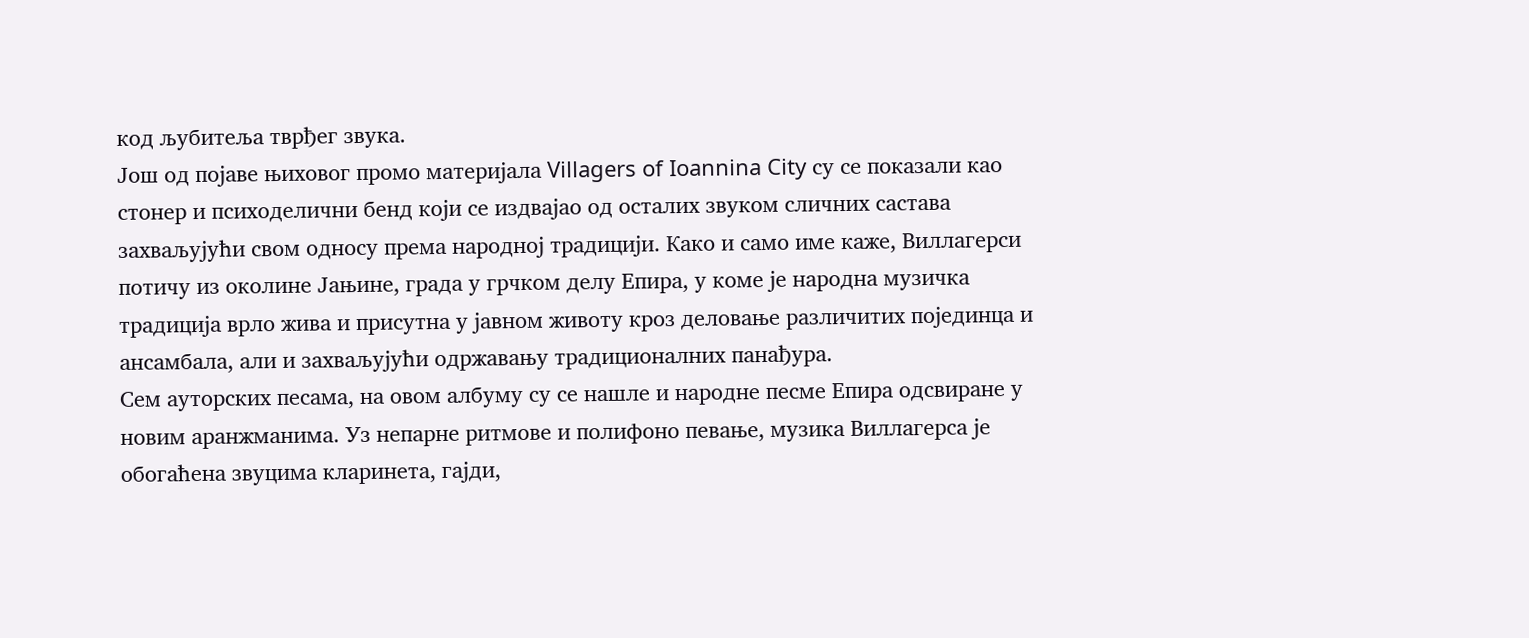код љубитеља тврђег звука.
Још од појаве њиховог промо материјала Villagers of Ioannina City су се показали као стонер и психоделични бенд који се издвајао од осталих звуком сличних састава захваљујући свом односу према народној традицији. Како и само име каже, Виллагерси потичу из околине Јањине, града у грчком делу Епира, у коме је народна музичка традиција врло жива и присутна у јавном животу кроз деловање различитих појединца и ансамбала, али и захваљујући одржавању традиционалних панађура.
Сем ауторских песама, на овом албуму су се нашле и народне песме Епира одсвиране у новим аранжманима. Уз непарне ритмове и полифоно певање, музика Виллагерса је обогаћена звуцима кларинета, гајди,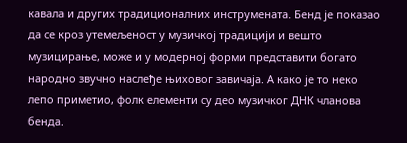кавала и других традиционалних инструмената. Бенд је показао да се кроз утемељеност у музичкој традицији и вешто музицирање, може и у модерној форми представити богато народно звучно наслеђе њиховог завичаја. А како је то неко лепо приметио, фолк елементи су део музичког ДНК чланова бенда.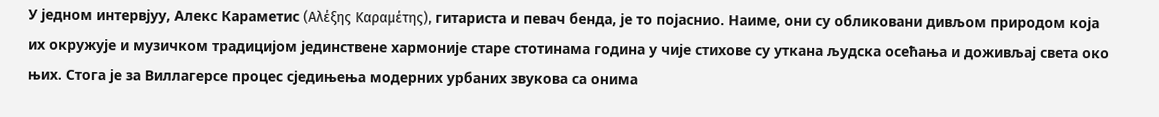У једном интервјуу, Алекс Караметис (Αλέξης Καραμέτης), гитариста и певач бенда, је то појаснио. Наиме, они су обликовани дивљом природом која их окружује и музичком традицијом јединствене хармоније старе стотинама година у чије стихове су уткана људска осећања и доживљај света око њих. Стога је за Виллагерсе процес сједињења модерних урбаних звукова са онима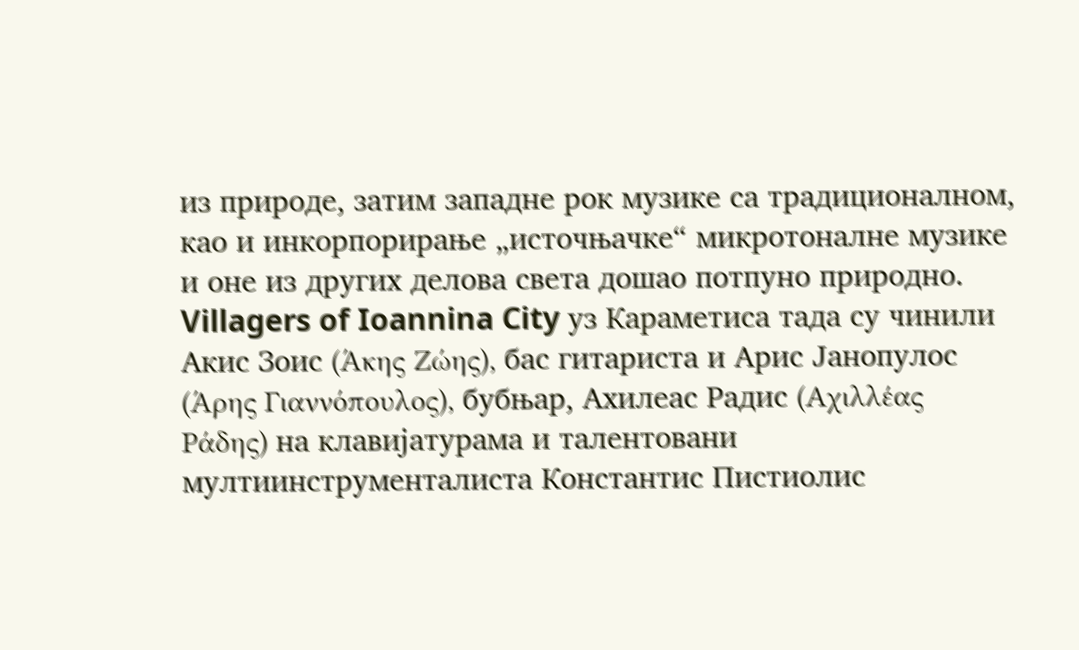из природе, затим западне рок музике са традиционалном, као и инкорпорирање „источњачке“ микротоналне музике и оне из других делова света дошао потпуно природно.
Villagers of Ioannina City уз Караметиса тада су чинили Акис Зоис (Άκης Ζώης), бас гитариста и Арис Јанопулос (Άρης Γιαννόπουλος), бубњар, Ахилеас Радис (Αχιλλέας Ράδης) на клавијатурама и талентовани мултиинструменталиста Константис Пистиолис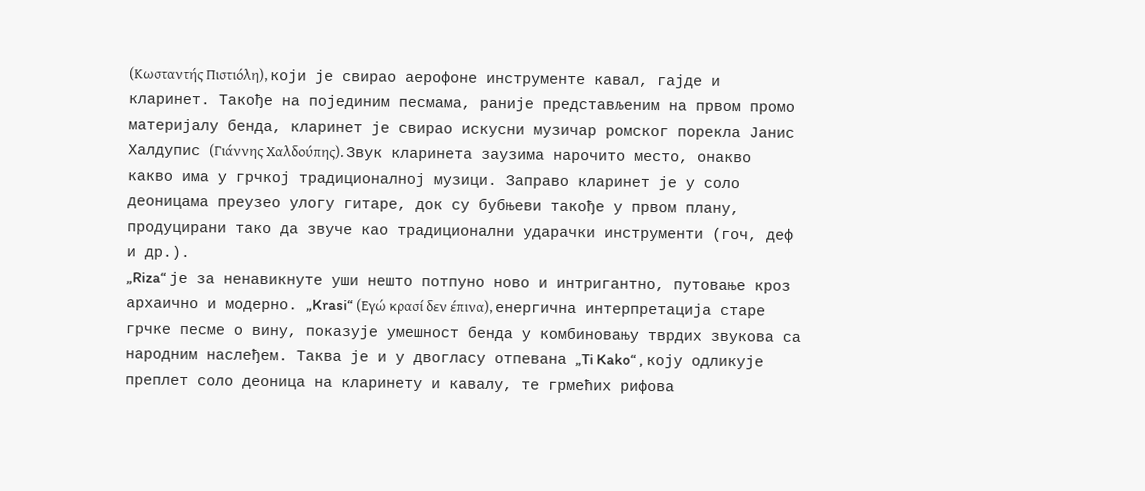(Κωσταντής Πιστιόλη), који је свирао аерофоне инструменте кавал, гајде и кларинет. Такође на појединим песмама, раније представљеним на првом промо материјалу бенда, кларинет је свирао искусни музичар ромског порекла Јанис Халдупис (Γιάννης Χαλδούπης). Звук кларинета заузима нарочито место, онакво какво има у грчкој традиционалној музици. Заправо кларинет је у соло деоницама преузео улогу гитаре, док су бубњеви такође у првом плану, продуцирани тако да звуче као традиционални ударачки инструменти (гоч, деф и др.).
„Riza“ је за ненавикнуте уши нешто потпуно ново и интригантно, путовање кроз архаично и модерно. „Krasi“ (Εγώ κρασί δεν έπινα), енергична интерпретација старе грчке песме о вину, показује умешност бенда у комбиновању тврдих звукова са народним наслеђем. Таква је и у двогласу отпевана „Ti Kako“ , коју одликује преплет соло деоница на кларинету и кавалу, те грмећих рифова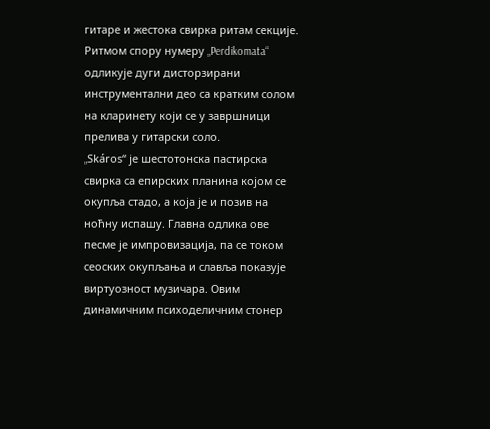гитаре и жестока свирка ритам секције. Ритмом спору нумеру „Perdikomata“ одликује дуги дисторзирани инструментални део са кратким солом на кларинету који се у завршници прелива у гитарски соло.
„Skáros“ је шестотонска пастирска свирка са епирских планина којом се окупља стадо, а која је и позив на ноћну испашу. Главна одлика ове песме је импровизација, па се током сеоских окупљања и славља показује виртуозност музичара. Овим динамичним психоделичним стонер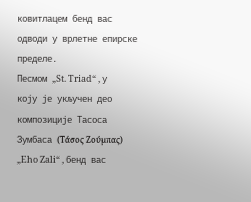ковитлацем бенд вас одводи у врлетне епирске пределе.
Песмом „St. Triad“ , у коју је укључен део композиције Тасоса Зумбаса (Τάσος Ζούμπας) „Eho Zali“ , бенд вас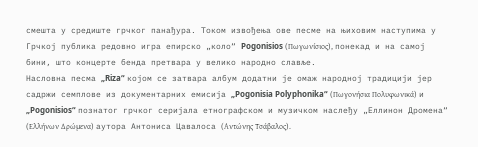смешта у средиште грчког панађура. Током извођења ове песме на њиховим наступима у Грчкој публика редовно игра епирско „коло“ Pogonisios (Πωγωνίσιος), понекад и на самој бини, што концерте бенда претвара у велико народно славље.
Насловна песма „Riza“ којом се затвара албум додатни је омаж народној традицији јер садржи семплове из документарних емисија „Pogonisia Polyphonika“ (Πωγονήσια Πολυφωνικά) и „Pogonisios“ познатог грчког серијала етнографском и музичком наслеђу „Еллинон Дромена“ (Ελλήνων Δρώμενα) аутора Антониса Цавалоса (Αντώνης Τσάβαλος).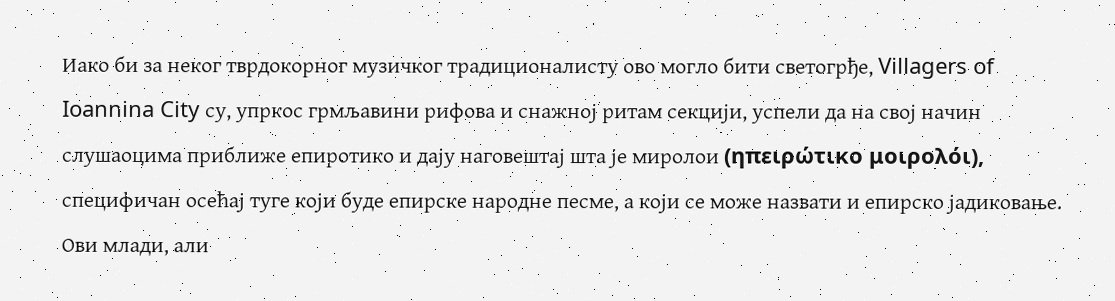Иако би за неког тврдокорног музичког традиционалисту ово могло бити светогрђе, Villagers of Ioannina City су, упркос грмљавини рифова и снажној ритам секцији, успели да на свој начин слушаоцима приближе епиротико и дају наговештај шта је миролои (ηπειρώτικο μοιρολόι), специфичан осећај туге који буде епирске народне песме, а који се може назвати и епирско јадиковање. Ови млади, али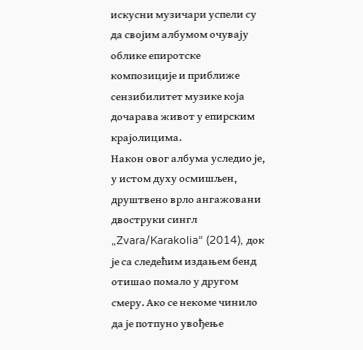искусни музичари успели су да својим албумом очувају облике епиротске композиције и приближе сензибилитет музике која дочарава живот у епирским крајолицима.
Након овог албума уследио је, у истом духу осмишљен, друштвено врло ангажовани двоструки сингл „Zvara/Karakolia“ (2014), док је са следећим издањем бенд отишао помало у другом смеру. Ако се некоме чинило да је потпуно увођење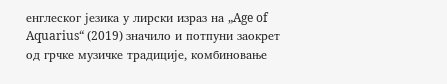енглеског језика у лирски израз на „Age of Aquarius“ (2019) значило и потпуни заокрет од грчке музичке традиције, комбиновање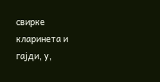свирке кларинета и гајди, у,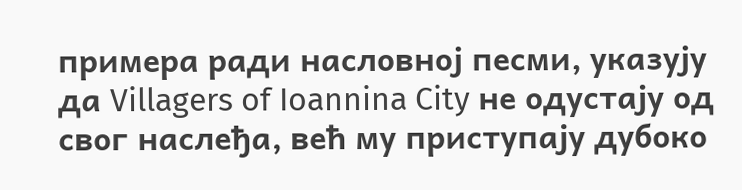примера ради насловној песми, указују да Villagers of Ioannina City не одустају од свог наслеђа, већ му приступају дубоко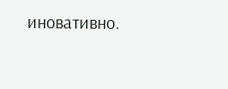иновативно.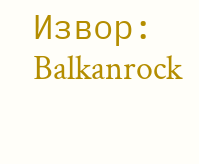Извор: Balkanrock